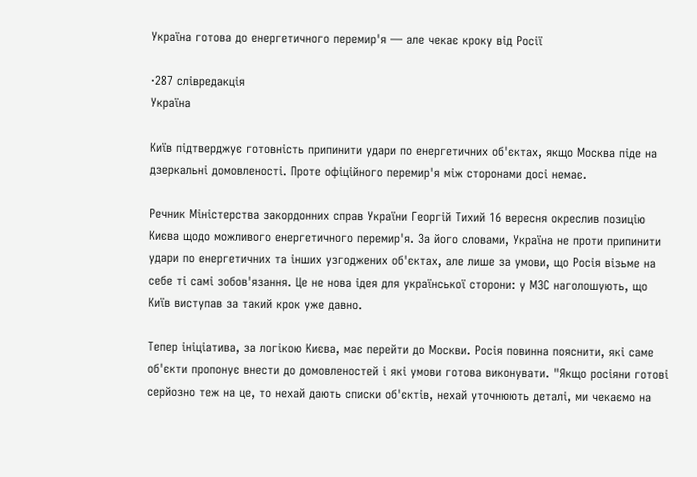Україна готова до енергетичного перемир'я — але чекає кроку від Росії

·287 слівредакція
Україна

Київ підтверджує готовність припинити удари по енергетичних об'єктах, якщо Москва піде на дзеркальні домовленості. Проте офіційного перемир'я між сторонами досі немає.

Речник Міністерства закордонних справ України Георгій Тихий 16 вересня окреслив позицію Києва щодо можливого енергетичного перемир'я. За його словами, Україна не проти припинити удари по енергетичних та інших узгоджених об'єктах, але лише за умови, що Росія візьме на себе ті самі зобов'язання. Це не нова ідея для української сторони: у МЗС наголошують, що Київ виступав за такий крок уже давно.

Тепер ініціатива, за логікою Києва, має перейти до Москви. Росія повинна пояснити, які саме об'єкти пропонує внести до домовленостей і які умови готова виконувати. "Якщо росіяни готові серйозно теж на це, то нехай дають списки об'єктів, нехай уточнюють деталі, ми чекаємо на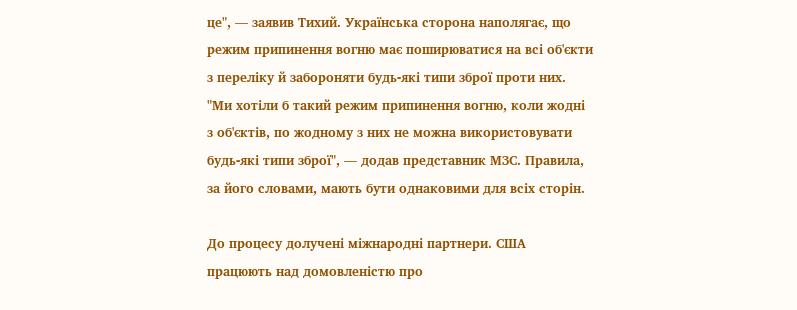це", — заявив Тихий. Українська сторона наполягає, що режим припинення вогню має поширюватися на всі об'єкти з переліку й забороняти будь-які типи зброї проти них. "Ми хотіли б такий режим припинення вогню, коли жодні з об'єктів, по жодному з них не можна використовувати будь-які типи зброї", — додав представник МЗС. Правила, за його словами, мають бути однаковими для всіх сторін.

До процесу долучені міжнародні партнери. США працюють над домовленістю про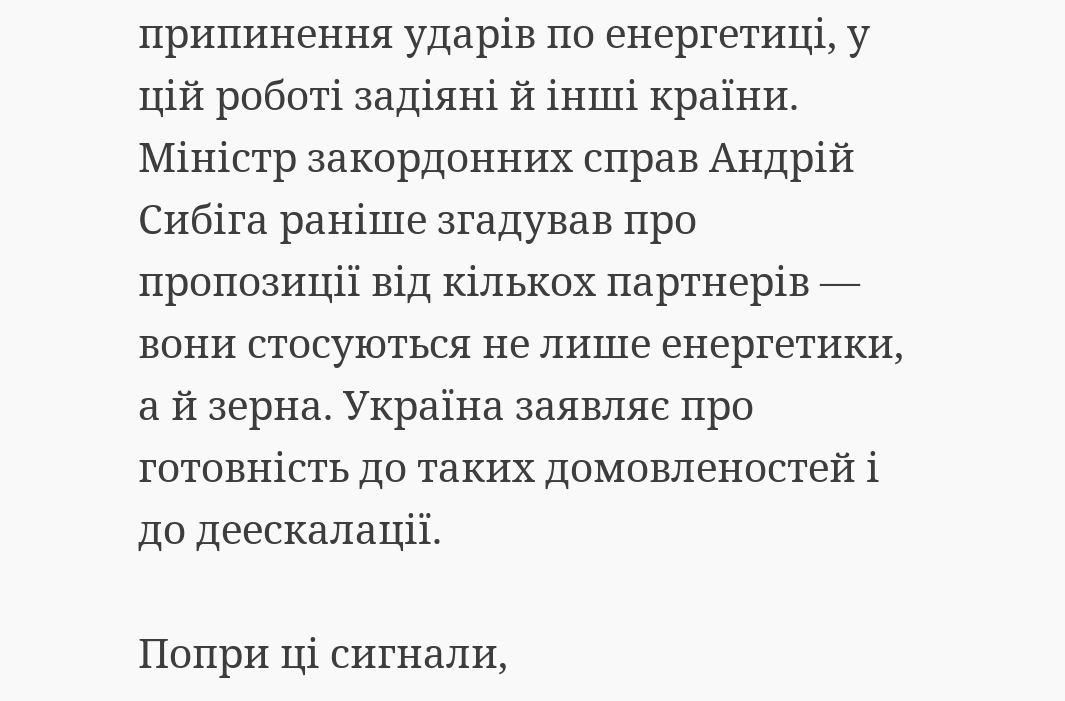припинення ударів по енергетиці, у цій роботі задіяні й інші країни. Міністр закордонних справ Андрій Сибіга раніше згадував про пропозиції від кількох партнерів — вони стосуються не лише енергетики, а й зерна. Україна заявляє про готовність до таких домовленостей і до деескалації.

Попри ці сигнали,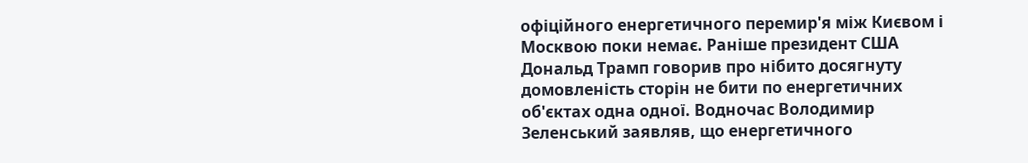офіційного енергетичного перемир'я між Києвом і Москвою поки немає. Раніше президент США Дональд Трамп говорив про нібито досягнуту домовленість сторін не бити по енергетичних об'єктах одна одної. Водночас Володимир Зеленський заявляв, що енергетичного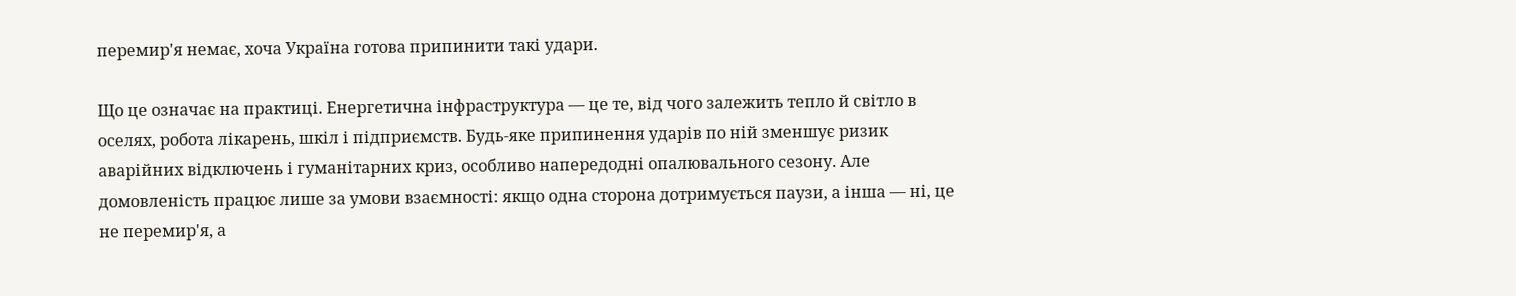перемир'я немає, хоча Україна готова припинити такі удари.

Що це означає на практиці. Енергетична інфраструктура — це те, від чого залежить тепло й світло в оселях, робота лікарень, шкіл і підприємств. Будь-яке припинення ударів по ній зменшує ризик аварійних відключень і гуманітарних криз, особливо напередодні опалювального сезону. Але домовленість працює лише за умови взаємності: якщо одна сторона дотримується паузи, а інша — ні, це не перемир'я, а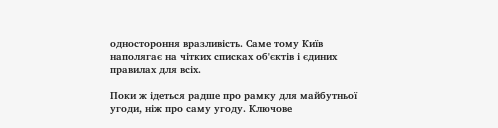одностороння вразливість. Саме тому Київ наполягає на чітких списках об'єктів і єдиних правилах для всіх.

Поки ж ідеться радше про рамку для майбутньої угоди, ніж про саму угоду. Ключове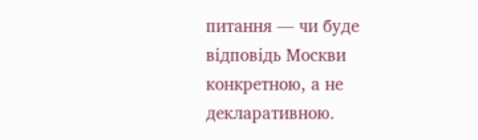питання — чи буде відповідь Москви конкретною, а не декларативною.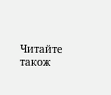Читайте також